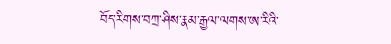བོད་རིགས་བཀྲ་ཤིས་རྣམ་རྒྱལ་ལགས་ཨ་རིའི་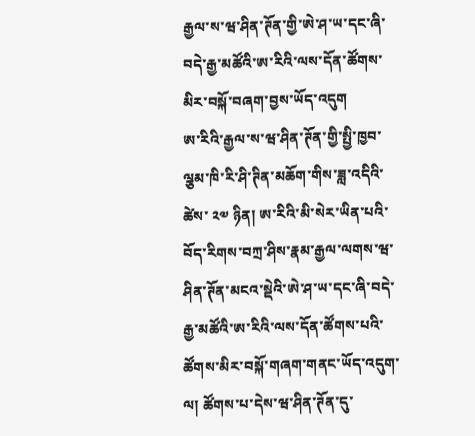རྒྱལ་ས་ཝ་ཤིན་ཊོན་གྱི་ཨེ་ཤ་ཡ་དང་ཞི་བདེ་རྒྱ་མཚོའི་ཨ་རིའི་ལས་དོན་ཚོགས་མིར་བསྐོ་བཞག་བྱས་ཡོད་འདུག
ཨ་རིའི་རྒྱལ་ས་ཝ་ཤིན་ཊོན་གྱི་སྤྱི་ཁྱབ་ལྕམ་ཁི་རི་ཤི་ཊིན་མཆོག་གིས་ཟླ་འདིའི་ཚེས་ ༢༧ ཉིན། ཨ་རིའི་མི་སེར་ཡིན་པའི་བོད་རིགས་བཀྲ་ཤིས་རྣམ་རྒྱལ་ལགས་ཝ་ཤིན་ཊོན་མངའ་སྡེའི་ཨེ་ཤ་ཡ་དང་ཞི་བདེ་རྒྱ་མཚོའི་ཨ་རིའི་ལས་དོན་ཚོགས་པའི་ཚོགས་མིར་བསྐོ་གཞག་གནང་ཡོད་འདུག་ལ། ཚོགས་པ་དེས་ཝ་ཤིན་ཊོན་དུ་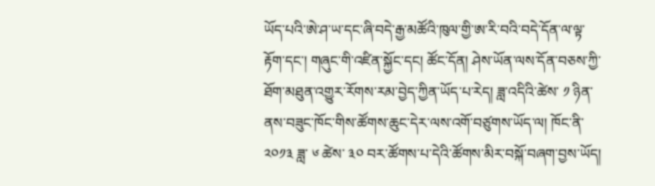ཡོད་པའི་ཨེ་ཤ་ཡ་དང་ཞི་བདེ་རྒྱ་མཚོའི་ཁུལ་གྱི་ཨ་རི་བའི་བདེ་དོན་ལ་ལྟ་རྟོག་དང་། གཞུང་གི་འཛིན་སྐྱོང་དང། ཚོང་དོན། ཤེས་ཡོན་ལས་དོན་བཅས་ཀྱི་ཐོག་མཐུན་འགྱུར་རོགས་རམ་བྱེད་ཀྱིན་ཡོད་པ་རེད། ཟླ་འདིའི་ཚེས་ ༡ ཉིན་ནས་བཟུང་ཁོང་གིས་ཚོགས་ཆུང་དེར་ལས་འགོ་བཙུགས་ཡོད་ལ། ཁོང་ནི་ ༢༠༡༣ ཟླ་ ༦ ཚེས་ ༣༠ བར་ཚོགས་པ་དེའི་ཚོགས་མིར་བསྐོ་བཞག་བྱས་ཡོད།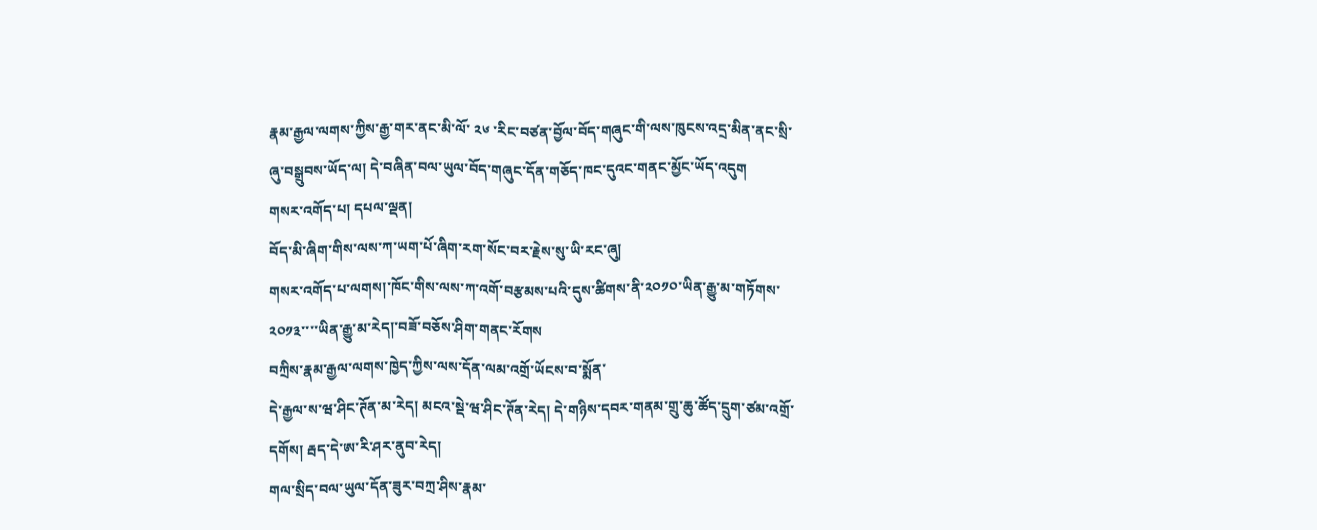རྣམ་རྒྱལ་ལགས་ཀྱིས་རྒྱ་གར་ནང་མི་ལོ་ ༢༦ ་རིང་བཙན་བྱོལ་བོད་གཞུང་གི་ལས་ཁུངས་འདྲ་མིན་ནང་སྲི་ཞུ་བསྒྲུབས་ཡོད་ལ། དེ་བཞིན་བལ་ཡུལ་བོད་གཞུང་དོན་གཅོད་ཁང་དུའང་གནང་མྱོང་ཡོད་འདུག
གསར་འགོད་པ། དཔལ་ལྡན།
བོད་མི་ཞིག་གིས་ལས་ཀ་ཡག་པོ་ཞིག་རག་སོང་བར་རྗེས་སུ་ཡི་རང་ཞུ།
གསར་འགོད་པ་ལགས།་ཁོང་གིས་ལས་ཀ་འགོ་བརྩམས་པའི་དུས་ཚིགས་ནི་༢༠༡༠་ཡིན་རྒྱུ་མ་གཏོགས་༢༠༡༣་་་་ཡིན་རྒྱུ་མ་རེད།་བཟོ་བཅོས་ཤིག་གནང་རོགས
བཀྲིས་རྣམ་རྒྱལ་ལགས་ཁྱེད་ཀྱིས་ལས་དོན་ལམ་འགྲོ་ཡོངས་བ་སྨོན་
དེ་རྒྱལ་ས་ཝ་ཤིང་ཊོན་མ་རེད། མངའ་སྡེ་ཝ་ཤིང་ཊོན་རེད། དེ་གཉིས་དབར་གནམ་གྲུ་ཆུ་ཚོད་དྲུག་ཙམ་འགྲོ་དགོས། རྦད་དེ་ཨ་རི་ཤར་ནུབ་རེད།
གལ་སྲིད་བལ་ཡུལ་དོན་ཟུར་བཀྲ་ཤིས་རྣམ་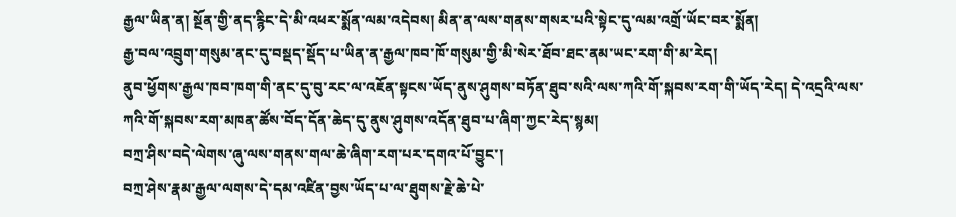རྒྱལ་ཡིན་ན། སྔོན་གྱི་ནད་རྙིང་དེ་མི་འཕར་སྨོན་ལམ་འདེབས། མིན་ན་ལས་གནས་གསར་པའི་སྟེང་དུ་ལམ་འགྲོ་ཡོང་བར་སྨོན།
རྒྱ་བལ་འབྲུག་གསུམ་ནང་དུ་བསྡད་སྡོད་པ་ཡིན་ན་རྒྱལ་ཁབ་ཁོ་གསུམ་གྱི་མི་སེར་ཐོབ་ཐང་ནམ་ཡང་རག་གི་མ་རེད།
ནུབ་ཕྱོགས་རྒྱལ་ཁབ་ཁག་གི་ནང་དུ་བུ་རང་ལ་འཇོན་སྟངས་ཡོད་ནུས་ཤུགས་བཏོན་ཐུབ་སའི་ལས་ཀའི་གོ་སྐབས་རག་གི་ཡོད་རེད། དེ་འདྲའི་ལས་ཀའི་གོ་སྐབས་རག་མཁན་ཚོས་བོད་དོན་ཆེད་དུ་ནུས་ཤུགས་འདོན་ཐུབ་པ་ཞིག་ཀྱང་རེད་སྙམ།
བཀྲ་ཤིས་བདེ་ལེགས་ཞུ་ལས་གནས་གལ་ཆེ་ཞིག་རག་པར་དགའ་པོ་བྱུང་།
བཀྲ་ཤེས་རྣམ་རྒྱལ་ལགས་དེ་དམ་འཛིན་བྱས་ཡོད་པ་ལ་ཐུགས་རྗེ་ཆེ་པེ་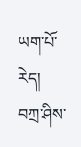ཡག་པོ་རེད།
བཀྲ་ཤིས་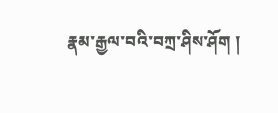རྣམ་རྒྱལ་བའི་བཀྲ་ཤིས་ཤོག །